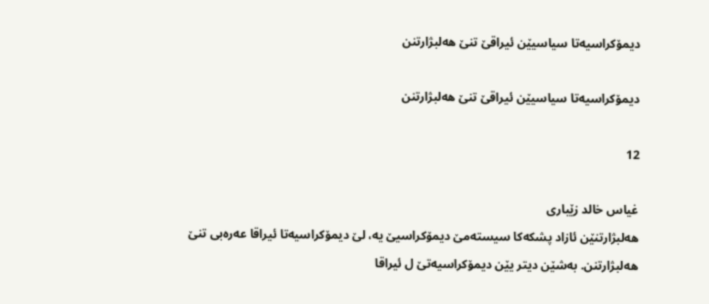دیمۆكراسیه‌تا سیاسیێن ئیراقێ تنێ هه‌لبژارتنن

دیمۆكراسیه‌تا سیاسیێن ئیراقێ تنێ هه‌لبژارتنن

12

غیاس خالد زێباری
هه‌لبژارتنێن ئازاد پشكه‌كا سیسته‌مێ دیمۆكراسیێ یه‌، لێ دیمۆكراسیه‌تا ئیراقا عه‌ره‌بی تنێ هه‌لبژارتنن. به‌شێن دیتر یێن دیمۆكراسیه‌تێ ل ئیراقا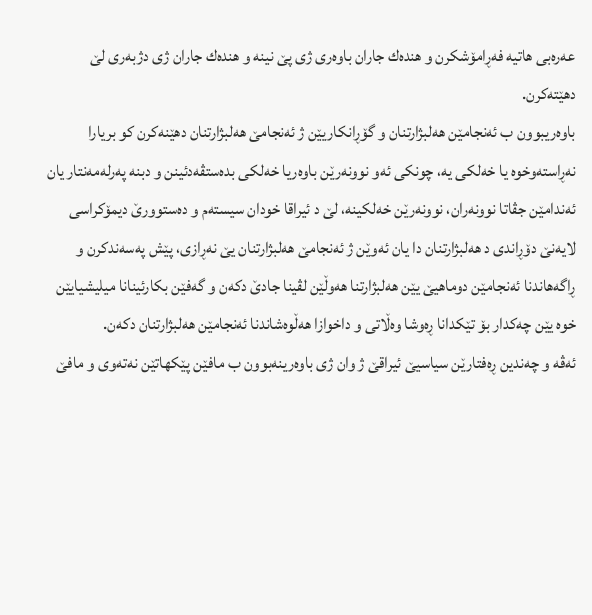عه‌ره‌بی هاتیه‌ فه‌ڕامۆشكرن و هنده‌ك جاران باوه‌ری ژی پێ نینه‌ و هنده‌ك جاران ژی دژبه‌ری لێ دهێته‌كرن.
باوه‌ریبوون ب ئه‌نجامێن هه‌لبژارتنان و گۆڕانكاریێن ژ ئه‌نجامێ هه‌لبژارتنان دهێنه‌كرن كو بریارا نه‌ڕاسته‌وخوه‌ یا خه‌لكی یه‌، چونكی ئه‌و نوونه‌رێن باوه‌ریا خه‌لكی بده‌ستڤه‌دئینن و دبنه‌ په‌رله‌مه‌نتار یان ئه‌ندامێن جڤاتا نوونه‌ران، نوونه‌رێن خه‌لكینه‌، لێ د ئیراقا خودان سیسته‌م و ده‌ستوورێ دیمۆكراسی لایه‌نێ دۆڕاندی د هه‌لبژارتنان دا یان ئه‌وێن ژ ئه‌نجامێ هه‌لبژارتنان یێ نه‌ڕازی، پێش په‌سه‌ندكرن و ڕاگه‌هاندنا ئه‌نجامێن دوماهیێ یێن هه‌لبژارتنا هه‌وڵێن لڤینا جادێ دكه‌ن و گه‌فێن بكارئینانا میلیشیایێن خوه‌ یێن چه‌كدار بۆ تێكدانا ڕه‌وشا وه‌ڵاتی و داخوازا هه‌ڵوه‌شاندنا ئه‌نجامێن هه‌لبژارتنان دكه‌ن.
ئه‌ڤه‌ و چه‌ندین ڕه‌فتارێن سیاسیێ ئیراقێ ژ وان ژى باوه‌رینه‌بوون ب مافێن پێكهاتێن نه‌ته‌وی و مافێ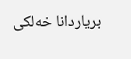بریاردانا خه‌لكی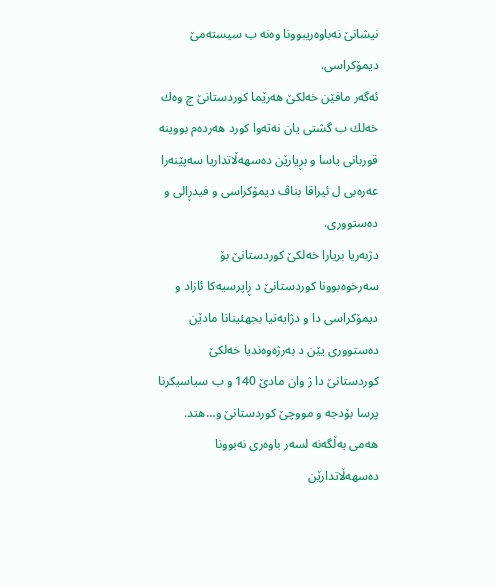نیشانێ نه‌باوه‌ریبوونا وه‌نه‌ ب سیسته‌مێ دیمۆكراسی.
ئه‌گه‌ر مافێن خه‌لكێ هه‌رێما كوردستانێ چ وه‌ك خه‌لك ب گشتی یان نه‌ته‌وا كورد هه‌رده‌م بووینه‌ قوربانی یاسا و بڕیارێن ده‌سهه‌ڵاتداریا سه‌پێنه‌را عه‌ره‌بی ل ئیراقا بناڤ دیمۆكراسی و فیدڕالی و ده‌ستووری.
دژبه‌ریا بریارا خه‌لكێ كوردستانێ بۆ سه‌رخوه‌بوونا كوردستانێ د ڕاپرسیه‌كا ئازاد و دیمۆكراسی دا و دژایه‌تیا بجهئینانا مادێن ده‌ستووری یێن د به‌رژه‌وه‌ندیا خه‌لكێ كوردستانێ دا ژ وان مادێ 140 و ب سیاسیكرنا پرسا بۆدجه‌ و مووچێ كوردستانێ و…هتد. هه‌می به‌ڵگه‌نه‌ لسه‌ر باوه‌ری نه‌بوونا ده‌سهه‌ڵاتدارێن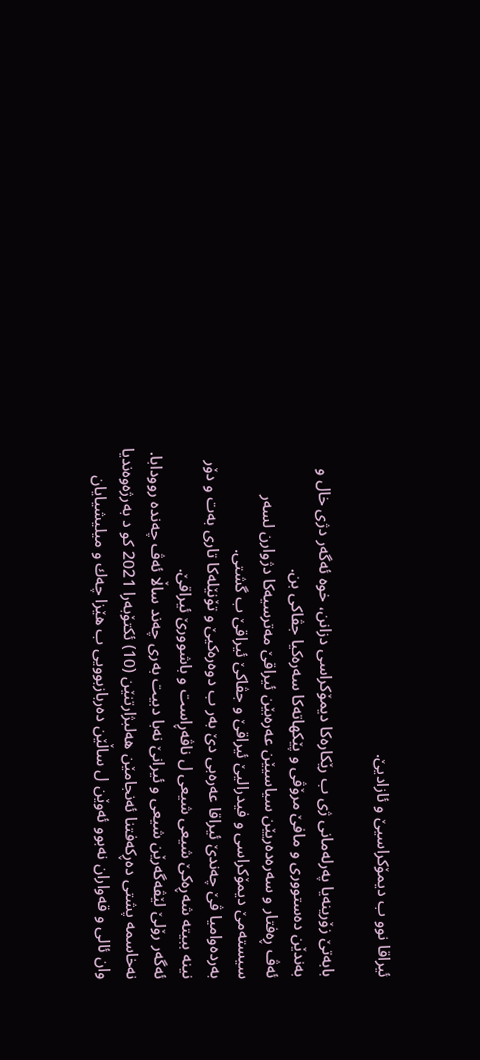ئیراقا نوو ب دیمۆكراسیێ و ئازادیێ.

بابه‌تێ زۆرینه‌یا په‌رله‌مانی ژی ب رێكاره‌كا دیمۆكراسی دزانن، خوه‌ ئه‌گه‌ر دژی خال و به‌ندێن ده‌ستووری و مافێ مرۆڤی و پێكهاته‌كا سه‌ره‌كیا جڤاكی بن.
ئه‌ڤ ڕه‌فتار و سه‌ره‌ده‌ریێن سیاسیێن عه‌ره‌بێن ئیراقێ مه‌ترسیه‌كا دژوارن لسه‌ر سیسته‌مێ دیمۆكراسی و فیدرالیێ ئیراقێ و جڤاكێ ئیراقێ ب گشتی.
به‌رده‌وامیا ڤێ چه‌ندێ ئیراقا عه‌ره‌بی دێ به‌ر ب دوه‌ره‌كیێ و تۆنێله‌كا تاری به‌ت و دۆر نینه‌ ببیته‌ شه‌ڕه‌كێ شیعی شیعی ل ناڤه‌ڕاست و باشوورێ ئیراقێ.
ئه‌گه‌ر رۆلێ لێڤه‌گه‌رێن شیعی و ئیرانێ نه‌با دبیت به‌ری چه‌ند ساڵا ئه‌ڤ چه‌نده‌ روودابا.
نه‌خاسمه‌ پشتی ده‌ڕكه‌فتنا ئه‌نجامێن هه‌لبژارتنێن (10) ئكتۆبه‌را 2021 كو د به‌رژه‌وه‌ندیا وان ئالی و قه‌واران نه‌بوو ئه‌وێن ل ساڵێن ده‌ربازبوویی ب هێزا چه‌ك و میلیشیایان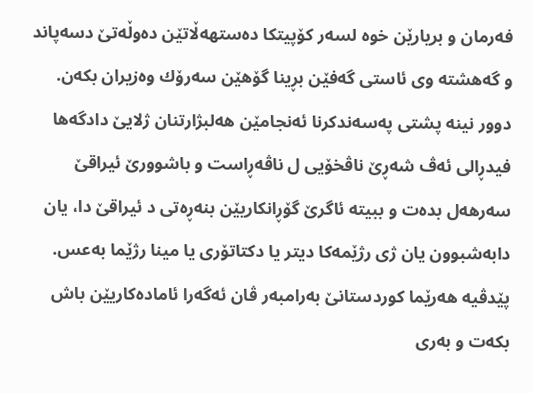فه‌رمان و بریارێن خوه‌ لسه‌ر كۆپیتكا ده‌ستهه‌ڵاتێن ده‌وڵه‌تێ دسه‌پاند و گه‌هشته‌ وی ئاستی گه‌فێن بڕینا گۆهێن سه‌رۆك وه‌زیران بكه‌ن.
دوور نینه‌ پشتی په‌سه‌ندكرنا ئه‌نجامێن هه‌لبژارتنان ژلایێ دادگه‌ها فیدڕالی ئه‌ڤ شه‌ڕێ ناڤخۆیی ل ناڤه‌ڕاست و باشوورێ ئیراقێ سه‌رهه‌ل بده‌ت و ببیته‌ ئاگرێ گۆڕانكاریێن بنه‌ڕه‌تی د ئیراقێ دا، یان دابه‌شبوون یان ژی رژێمه‌كا دیتر یا دكتاتۆری یا مینا رژێما به‌عس.
پێدڤیه‌ هه‌رێما كوردستانێ به‌رامبه‌ر ڤان ئه‌گه‌را ئاماده‌كاریێن باش بكه‌ت و به‌ری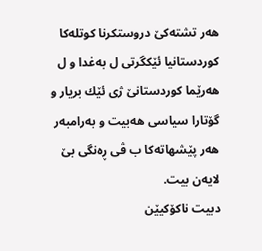هه‌ر تشته‌كێ دروستكرنا كوتله‌كا كوردستانیا ئێكگرتی ل به‌غدا و ل هه‌رێما كوردستانێ ژی ئێك بریار و گۆتارا سیاسی هه‌بیت و به‌رامبه‌ر هه‌ر پێشهاته‌كا ب ڤی ڕه‌نگی بێ لایه‌ن بیت.
دبیت ناكۆكیێن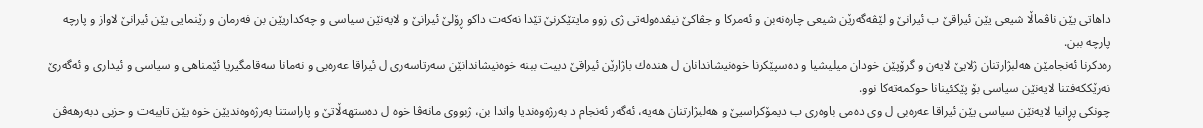داهاتی یێن ناڤماڵا شیعی یێن ئیراقێ ب ئیرانێ و لێڤه‌گه‌رێن شیعی چاره‌نه‌بن و ئه‌مركا و جڤاكێ نیڤده‌وله‌تی ژی زوو مایتێكرنێ تێدا نه‌كه‌ت داكو ڕۆلێ ئیرانێ و لایه‌نێن سیاسی و چه‌كداریێن بن فه‌رمان و رێنمایی یێن ئیرانێ لاواز و پارچه‌ پارچه‌ ببن.
ره‌دكرنا ئه‌نجامێن هه‌لبژارتنان ژلایێ لایه‌ن و گرۆپێن خودان میلیشیا و ده‌سپێكرنا خوه‌نیشاندانان ل هنده‌ك باژارێن ئیراقێ دبیت ببنه‌ خوه‌نیشاندانێن سه‌رتاسه‌ری ل ئیراقا عه‌ره‌بی و نه‌مانا سه‌قامگیریا ئێمناهی و سیاسی و ئیداری و ئه‌گه‌رێ نه‌رێككه‌فتنا لایه‌نێن سیاسی بۆ پێكئینانا حوكمه‌ته‌كا نوو.
چونكی پڕانیا لایه‌نێن سیاسی یێن ئیراقا عه‌ره‌بی ل وی ده‌می باوه‌ری ب دیمۆكراسیێ و هه‌لبژارتنان هه‌یه‌، ئه‌گه‌ر ئه‌نجام د به‌رژه‌وه‌ندیا واندا بن، ژبووی مانه‌ڤا خوه‌ ل ده‌ستهه‌ڵاتێ و پاراستنا به‌رژه‌وه‌ندیێن خوه‌ یێن تایبه‌ت و حزبی دبه‌رهه‌ڤن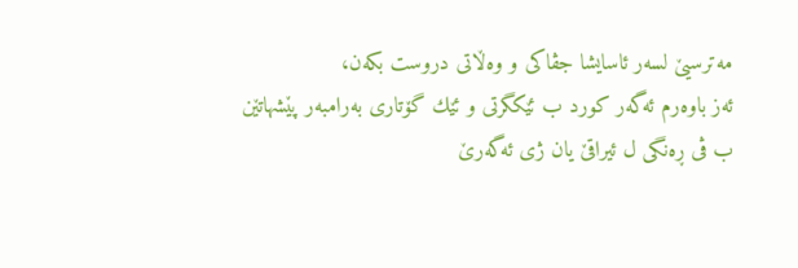مه‌ترسیێ لسه‌ر ئاسایشا جڤاكی و وه‌ڵاتی دروست بكه‌ن،
ئه‌ز باوه‌رم ئه‌گه‌ر كورد ب ئێكگرتی و ئێك گۆتاری به‌رامبه‌ر پێشهاتێن ب ڤی ڕه‌نگی ل ئیراقێ یان ژی ئه‌گه‌رێ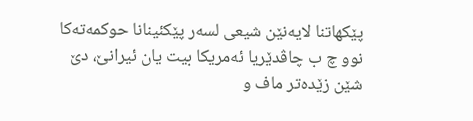پێكهاتنا لایه‌نێن شیعی لسه‌ر پێكئینانا حوكمه‌ته‌كا نوو چ ب چاڤدێریا ئه‌مریكا بیت یان ئیرانێ، دێ شێن زێده‌تر ماف و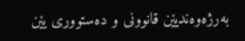به‌رژه‌وه‌ندیێن قانوونی و ده‌ستووری یێن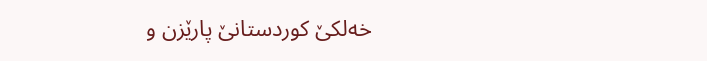خه‌لكێ كوردستانێ پارێزن و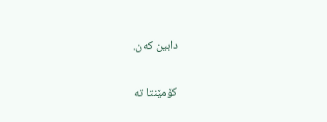دابین كه‌ن.

کۆمێنتا تە